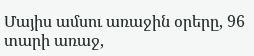Մայիս ամսու առաջին օրերը, 96 տարի առաջ,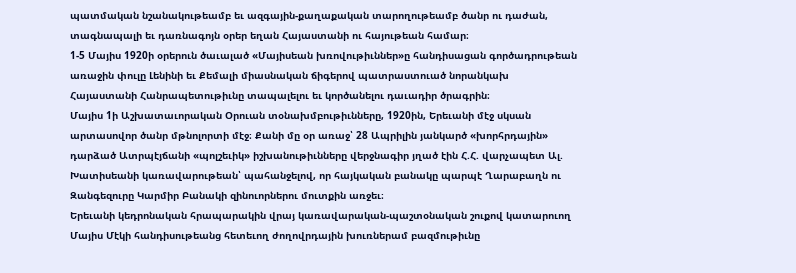պատմական նշանակութեամբ եւ ազգային-քաղաքական տարողութեամբ ծանր ու դաժան, տագնապալի եւ դառնագոյն օրեր եղան Հայաստանի ու հայութեան համար։
1-5 Մայիս 1920ի օրերուն ծաւալած «Մայիսեան խռովութիւններ»ը հանդիսացան գործադրութեան առաջին փուլը Լենինի եւ Քեմալի միասնական ճիգերով պատրաստուած նորանկախ Հայաստանի Հանրապետութիւնը տապալելու եւ կործանելու դաւադիր ծրագրին։
Մայիս 1ի Աշխատաւորական Օրուան տօնախմբութիւնները, 1920ին, Երեւանի մէջ սկսան արտասովոր ծանր մթնոլորտի մէջ։ Քանի մը օր առաջ՝ 28 Ապրիլին յանկարծ «խորհրդային» դարձած Ատրպէյճանի «պոլշեւիկ» իշխանութիւնները վերջնագիր յղած էին Հ.Հ. վարչապետ Ալ. Խատիսեանի կառավարութեան՝ պահանջելով, որ հայկական բանակը պարպէ Ղարաբաղն ու Զանգեզուրը Կարմիր Բանակի զինուորներու մուտքին առջեւ։
Երեւանի կեդրոնական հրապարակին վրայ կառավարական-պաշտօնական շուքով կատարուող Մայիս Մէկի հանդիսութեանց հետեւող ժողովրդային խուռներամ բազմութիւնը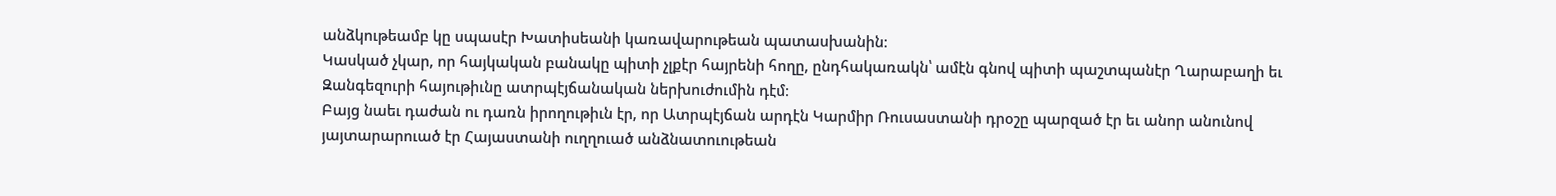անձկութեամբ կը սպասէր Խատիսեանի կառավարութեան պատասխանին։
Կասկած չկար, որ հայկական բանակը պիտի չլքէր հայրենի հողը, ընդհակառակն՝ ամէն գնով պիտի պաշտպանէր Ղարաբաղի եւ Զանգեզուրի հայութիւնը ատրպէյճանական ներխուժումին դէմ։
Բայց նաեւ դաժան ու դառն իրողութիւն էր, որ Ատրպէյճան արդէն Կարմիր Ռուսաստանի դրօշը պարզած էր եւ անոր անունով յայտարարուած էր Հայաստանի ուղղուած անձնատուութեան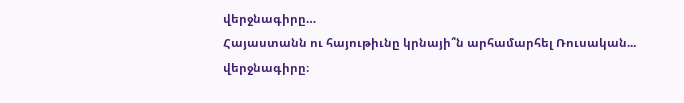վերջնագիրը…
Հայաստանն ու հայութիւնը կրնայի՞ն արհամարհել Ռուսական... վերջնագիրը։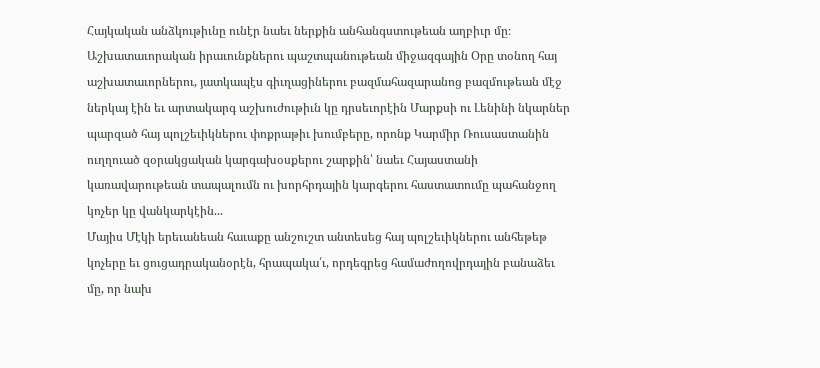Հայկական անձկութիւնը ունէր նաեւ ներքին անհանգստութեան աղբիւր մը։ Աշխատաւորական իրաւունքներու պաշտպանութեան միջազգային Օրը տօնող հայ աշխատաւորներու, յատկապէս գիւղացիներու բազմահազարանոց բազմութեան մէջ ներկայ էին եւ արտակարգ աշխուժութիւն կը դրսեւորէին Մարքսի ու Լենինի նկարներ պարզած հայ պոլշեւիկներու փոքրաթիւ խումբերը, որոնք Կարմիր Ռուսաստանին ուղղուած զօրակցական կարգախօսքերու շարքին՝ նաեւ Հայաստանի կառավարութեան տապալումն ու խորհրդային կարգերու հաստատումը պահանջող կոչեր կը վանկարկէին...
Մայիս Մէկի երեւանեան հաւաքը անշուշտ անտեսեց հայ պոլշեւիկներու անհեթեթ կոչերը եւ ցուցադրականօրէն, հրապակա՛ւ, որդեգրեց համաժողովրդային բանաձեւ մը, որ նախ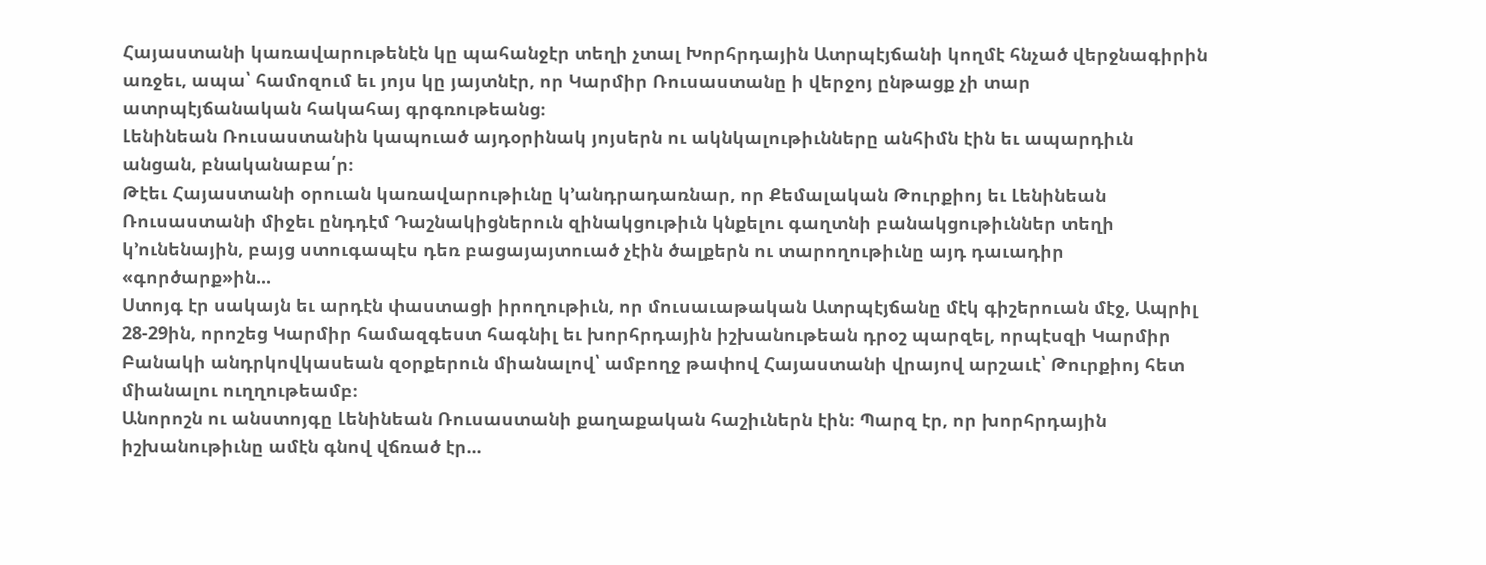Հայաստանի կառավարութենէն կը պահանջէր տեղի չտալ Խորհրդային Ատրպէյճանի կողմէ հնչած վերջնագիրին առջեւ, ապա՝ համոզում եւ յոյս կը յայտնէր, որ Կարմիր Ռուսաստանը ի վերջոյ ընթացք չի տար ատրպէյճանական հակահայ գրգռութեանց։
Լենինեան Ռուսաստանին կապուած այդօրինակ յոյսերն ու ակնկալութիւնները անհիմն էին եւ ապարդիւն անցան, բնականաբա՛ր։
Թէեւ Հայաստանի օրուան կառավարութիւնը կ’անդրադառնար, որ Քեմալական Թուրքիոյ եւ Լենինեան Ռուսաստանի միջեւ ընդդէմ Դաշնակիցներուն զինակցութիւն կնքելու գաղտնի բանակցութիւններ տեղի կ’ունենային, բայց ստուգապէս դեռ բացայայտուած չէին ծալքերն ու տարողութիւնը այդ դաւադիր «գործարք»ին...
Ստոյգ էր սակայն եւ արդէն փաստացի իրողութիւն, որ մուսաւաթական Ատրպէյճանը մէկ գիշերուան մէջ, Ապրիլ 28-29ին, որոշեց Կարմիր համազգեստ հագնիլ եւ խորհրդային իշխանութեան դրօշ պարզել, որպէսզի Կարմիր Բանակի անդրկովկասեան զօրքերուն միանալով՝ ամբողջ թափով Հայաստանի վրայով արշաւէ՝ Թուրքիոյ հետ միանալու ուղղութեամբ։
Անորոշն ու անստոյգը Լենինեան Ռուսաստանի քաղաքական հաշիւներն էին։ Պարզ էր, որ խորհրդային իշխանութիւնը ամէն գնով վճռած էր...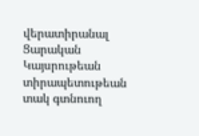վերատիրանալ Ցարական Կայսրութեան տիրապետութեան տակ գտնուող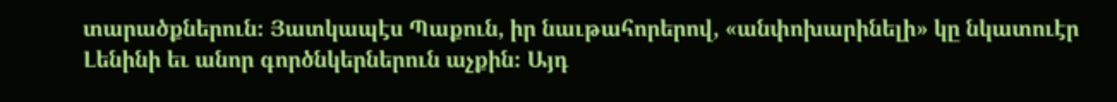տարածքներուն։ Յատկապէս Պաքուն, իր նաւթահորերով, «անփոխարինելի» կը նկատուէր Լենինի եւ անոր գործնկերներուն աչքին։ Այդ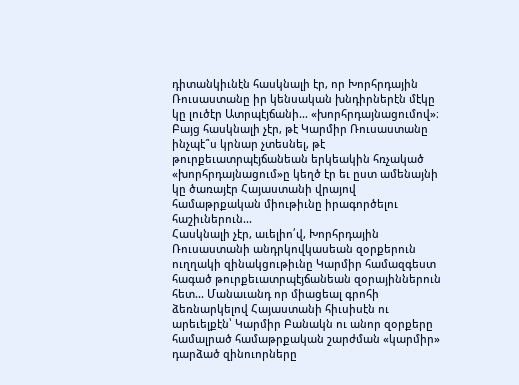դիտանկիւնէն հասկնալի էր, որ Խորհրդային Ռուսաստանը իր կենսական խնդիրներէն մէկը կը լուծէր Ատրպէյճանի... «խորհրդայնացումով»։ Բայց հասկնալի չէր, թէ Կարմիր Ռուսաստանը ինչպէ՞ս կրնար չտեսնել, թէ թուրքեւատրպէյճանեան երկեակին հռչակած «խորհրդայնացում»ը կեղծ էր եւ ըստ ամենայնի կը ծառայէր Հայաստանի վրայով համաթրքական միութիւնը իրագործելու հաշիւներուն...
Հասկնալի չէր, աւելիո՛վ, Խորհրդային Ռուսաստանի անդրկովկասեան զօրքերուն ուղղակի զինակցութիւնը Կարմիր համազգեստ հագած թուրքեւատրպէյճանեան զօրայիններուն հետ... Մանաւանդ որ միացեալ գրոհի ձեռնարկելով Հայաստանի հիւսիսէն ու արեւելքէն՝ Կարմիր Բանակն ու անոր զօրքերը համալրած համաթրքական շարժման «կարմիր» դարձած զինուորները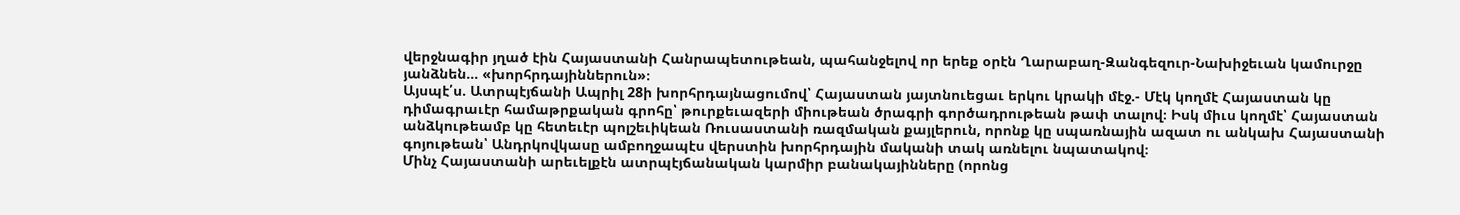վերջնագիր յղած էին Հայաստանի Հանրապետութեան, պահանջելով որ երեք օրէն Ղարաբաղ-Զանգեզուր-Նախիջեւան կամուրջը յանձնեն... «խորհրդայիններուն»։
Այսպէ՛ս. Ատրպէյճանի Ապրիլ 28ի խորհրդայնացումով՝ Հայաստան յայտնուեցաւ երկու կրակի մէջ.- Մէկ կողմէ Հայաստան կը դիմագրաւէր համաթրքական գրոհը՝ թուրքեւազերի միութեան ծրագրի գործադրութեան թափ տալով։ Իսկ միւս կողմէ՝ Հայաստան անձկութեամբ կը հետեւէր պոլշեւիկեան Ռուսաստանի ռազմական քայլերուն, որոնք կը սպառնային ազատ ու անկախ Հայաստանի գոյութեան՝ Անդրկովկասը ամբողջապէս վերստին խորհրդային մականի տակ առնելու նպատակով։
Մինչ Հայաստանի արեւելքէն ատրպէյճանական կարմիր բանակայինները (որոնց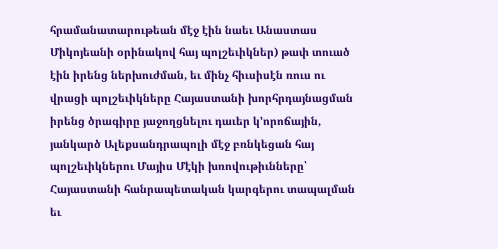հրամանատարութեան մէջ էին նաեւ Անաստաս Միկոյեանի օրինակով հայ պոլշեւիկներ) թափ տուած էին իրենց ներխուժման, եւ մինչ հիւսիսէն ռուս ու վրացի պոլշեւիկները Հայաստանի խորհրդայնացման իրենց ծրագիրը յաջողցնելու դաւեր կ’որոճային, յանկարծ Ալեքսանդրապոլի մէջ բռնկեցան հայ պոլշեւիկներու Մայիս Մէկի խռովութիւնները՝ Հայաստանի հանրապետական կարգերու տապալման եւ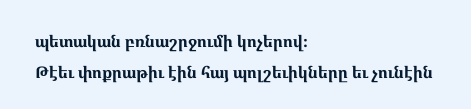պետական բռնաշրջումի կոչերով։
Թէեւ փոքրաթիւ էին հայ պոլշեւիկները եւ չունէին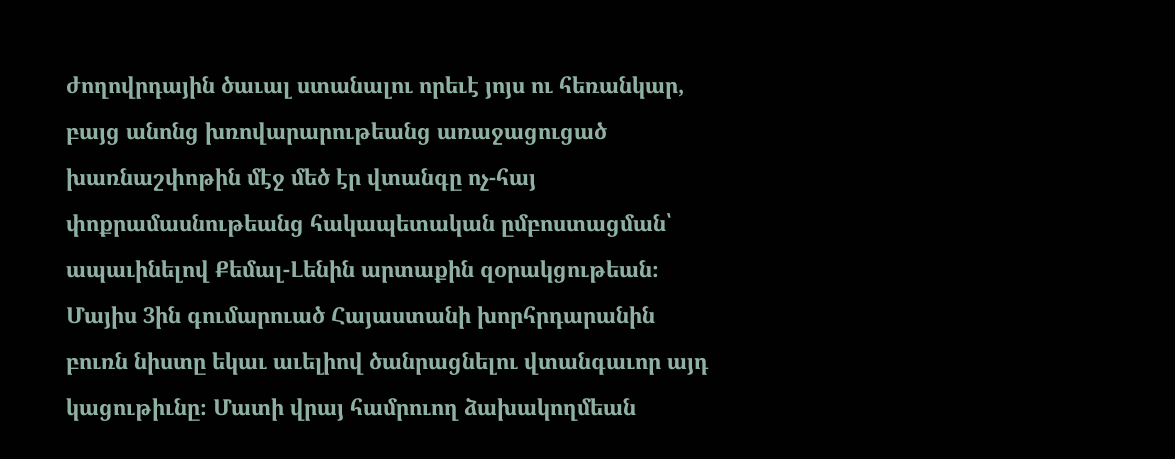ժողովրդային ծաւալ ստանալու որեւէ յոյս ու հեռանկար, բայց անոնց խռովարարութեանց առաջացուցած խառնաշփոթին մէջ մեծ էր վտանգը ոչ-հայ փոքրամասնութեանց հակապետական ըմբոստացման՝ ապաւինելով Քեմալ-Լենին արտաքին զօրակցութեան։
Մայիս 3ին գումարուած Հայաստանի խորհրդարանին բուռն նիստը եկաւ աւելիով ծանրացնելու վտանգաւոր այդ կացութիւնը։ Մատի վրայ համրուող ձախակողմեան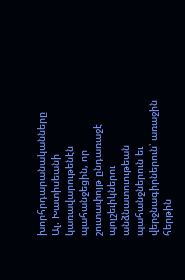խորհրդարանականները Ալ. Խատիսեանի կառավարութենէն պահանջեցին, որ շուտափոյթ ընդառաջէ պոլշեւիկներու անձնատուութեան պահանջներուն եւ վերջնագիրներուն՝ առաջին հերթին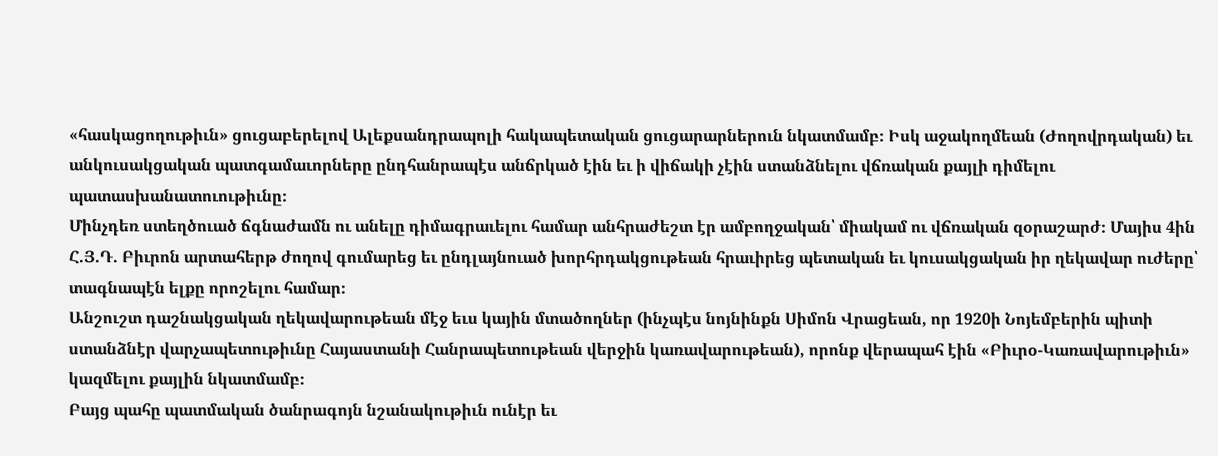«հասկացողութիւն» ցուցաբերելով Ալեքսանդրապոլի հակապետական ցուցարարներուն նկատմամբ։ Իսկ աջակողմեան (Ժողովրդական) եւ անկուսակցական պատգամաւորները ընդհանրապէս անճրկած էին եւ ի վիճակի չէին ստանձնելու վճռական քայլի դիմելու պատասխանատուութիւնը։
Մինչդեռ ստեղծուած ճգնաժամն ու անելը դիմագրաւելու համար անհրաժեշտ էր ամբողջական՝ միակամ ու վճռական զօրաշարժ։ Մայիս 4ին Հ.Յ.Դ. Բիւրոն արտահերթ ժողով գումարեց եւ ընդլայնուած խորհրդակցութեան հրաւիրեց պետական եւ կուսակցական իր ղեկավար ուժերը՝ տագնապէն ելքը որոշելու համար։
Անշուշտ դաշնակցական ղեկավարութեան մէջ եւս կային մտածողներ (ինչպէս նոյնինքն Սիմոն Վրացեան, որ 1920ի Նոյեմբերին պիտի ստանձնէր վարչապետութիւնը Հայաստանի Հանրապետութեան վերջին կառավարութեան), որոնք վերապահ էին «Բիւրօ-Կառավարութիւն» կազմելու քայլին նկատմամբ։
Բայց պահը պատմական ծանրագոյն նշանակութիւն ունէր եւ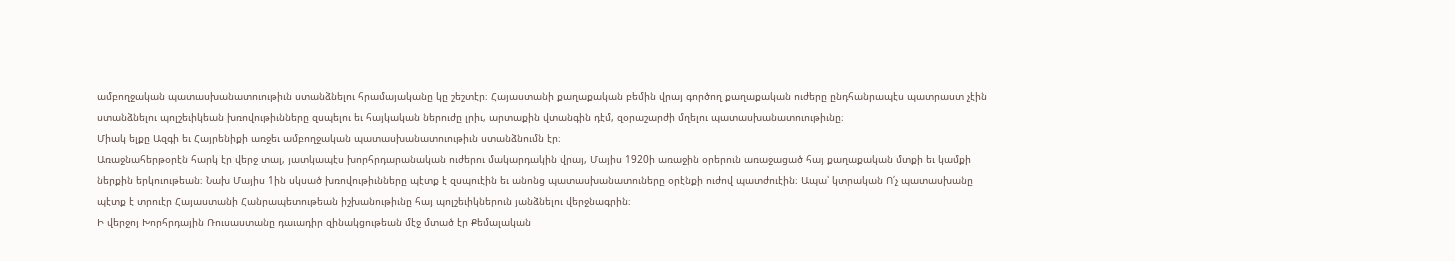ամբողջական պատասխանատուութիւն ստանձնելու հրամայականը կը շեշտէր։ Հայաստանի քաղաքական բեմին վրայ գործող քաղաքական ուժերը ընդհանրապէս պատրաստ չէին ստանձնելու պոլշեւիկեան խռովութիւնները զսպելու եւ հայկական ներուժը լրիւ, արտաքին վտանգին դէմ, զօրաշարժի մղելու պատասխանատուութիւնը։
Միակ ելքը Ազգի եւ Հայրենիքի առջեւ ամբողջական պատասխանատուութիւն ստանձնումն էր։
Առաջնահերթօրէն հարկ էր վերջ տալ, յատկապէս խորհրդարանական ուժերու մակարդակին վրայ, Մայիս 1920ի առաջին օրերուն առաջացած հայ քաղաքական մտքի եւ կամքի ներքին երկուութեան։ Նախ Մայիս 1ին սկսած խռովութիւնները պէտք է զսպուէին եւ անոնց պատասխանատուները օրէնքի ուժով պատժուէին։ Ապա՝ կտրական Ո՛չ պատասխանը պէտք է տրուէր Հայաստանի Հանրապետութեան իշխանութիւնը հայ պոլշեւիկներուն յանձնելու վերջնագրին։
Ի վերջոյ Խորհրդային Ռուսաստանը դաւադիր զինակցութեան մէջ մտած էր Քեմալական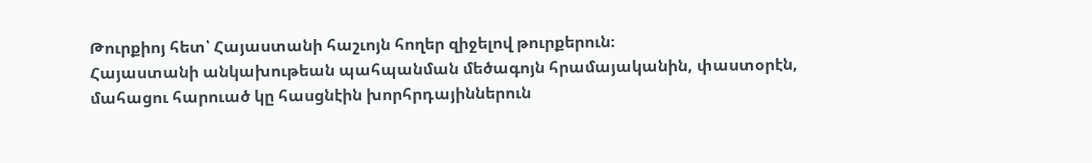Թուրքիոյ հետ՝ Հայաստանի հաշւոյն հողեր զիջելով թուրքերուն։
Հայաստանի անկախութեան պահպանման մեծագոյն հրամայականին, փաստօրէն, մահացու հարուած կը հասցնէին խորհրդայիններուն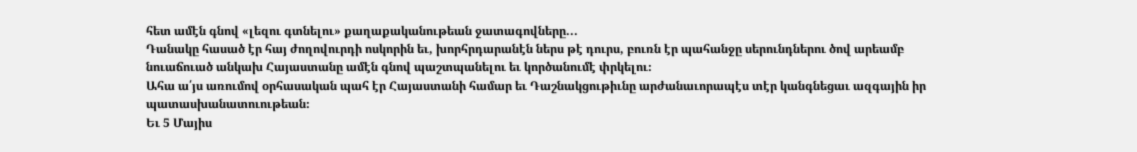հետ ամէն գնով «լեզու գտնելու» քաղաքականութեան ջատագովները...
Դանակը հասած էր հայ ժողովուրդի ոսկորին եւ, խորհրդարանէն ներս թէ դուրս, բուռն էր պահանջը սերունդներու ծով արեամբ նուաճուած անկախ Հայաստանը ամէն գնով պաշտպանելու եւ կործանումէ փրկելու։
Ահա ա՛յս առումով օրհասական պահ էր Հայաստանի համար եւ Դաշնակցութիւնը արժանաւորապէս տէր կանգնեցաւ ազգային իր պատասխանատուութեան։
Եւ 5 Մայիս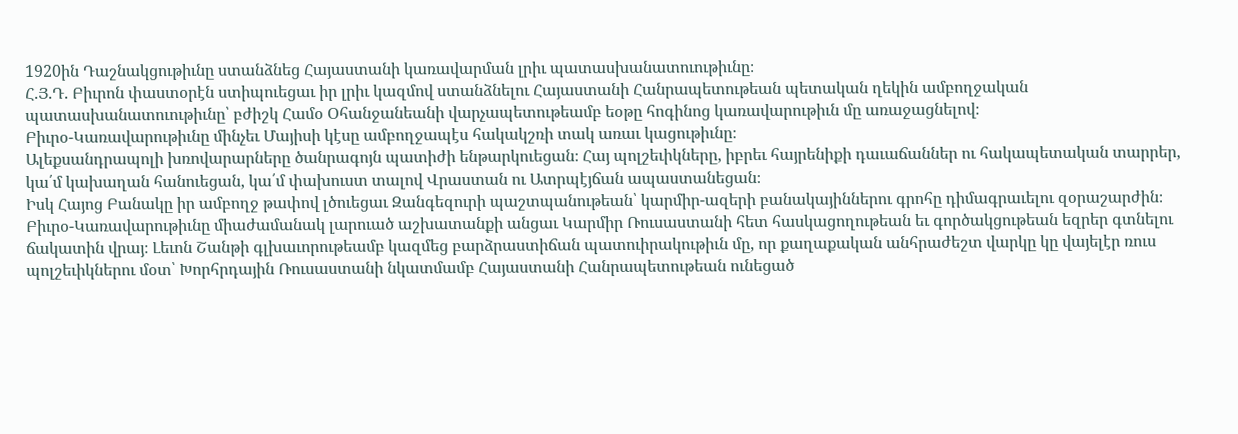1920ին Դաշնակցութիւնը ստանձնեց Հայաստանի կառավարման լրիւ պատասխանատուութիւնը։
Հ.Յ.Դ. Բիւրոն փաստօրէն ստիպուեցաւ իր լրիւ կազմով ստանձնելու Հայաստանի Հանրապետութեան պետական ղեկին ամբողջական պատասխանատուութիւնը՝ բժիշկ Համօ Օհանջանեանի վարչապետութեամբ եօթը հոգինոց կառավարութիւն մը առաջացնելով։
Բիւրօ-Կառավարութիւնը մինչեւ Մայիսի կէսը ամբողջապէս հակակշռի տակ առաւ կացութիւնը։
Ալեքսանդրապոլի խռովարարները ծանրագոյն պատիժի ենթարկուեցան։ Հայ պոլշեւիկները, իբրեւ հայրենիքի դաւաճաններ ու հակապետական տարրեր, կա՛մ կախաղան հանուեցան, կա՛մ փախուստ տալով Վրաստան ու Ատրպէյճան ապաստանեցան։
Իսկ Հայոց Բանակը իր ամբողջ թափով լծուեցաւ Զանգեզուրի պաշտպանութեան՝ կարմիր-ազերի բանակայիններու գրոհը դիմագրաւելու զօրաշարժին։
Բիւրօ-Կառավարութիւնը միաժամանակ լարուած աշխատանքի անցաւ Կարմիր Ռուսաստանի հետ հասկացողութեան եւ գործակցութեան եզրեր գտնելու ճակատին վրայ։ Լեւոն Շանթի գլխաւորութեամբ կազմեց բարձրաստիճան պատուիրակութիւն մը, որ քաղաքական անհրաժեշտ վարկը կը վայելէր ռուս պոլշեւիկներու մօտ՝ Խորհրդային Ռուսաստանի նկատմամբ Հայաստանի Հանրապետութեան ունեցած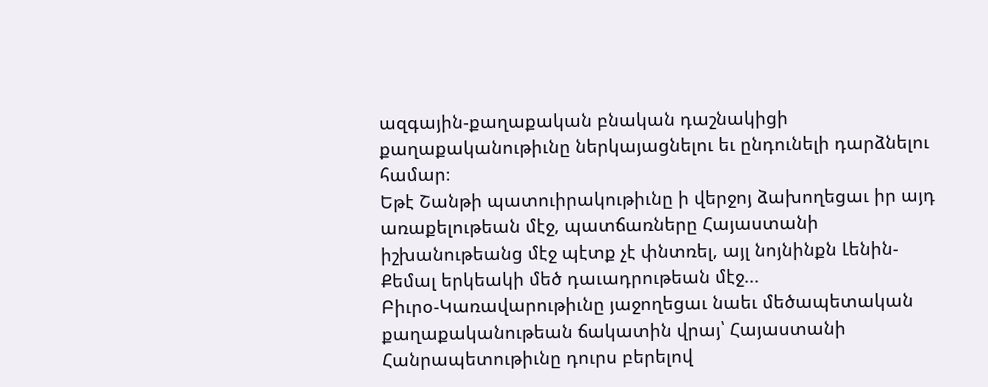ազգային-քաղաքական բնական դաշնակիցի քաղաքականութիւնը ներկայացնելու եւ ընդունելի դարձնելու համար։
Եթէ Շանթի պատուիրակութիւնը ի վերջոյ ձախողեցաւ իր այդ առաքելութեան մէջ, պատճառները Հայաստանի իշխանութեանց մէջ պէտք չէ փնտռել, այլ նոյնինքն Լենին-Քեմալ երկեակի մեծ դաւադրութեան մէջ...
Բիւրօ-Կառավարութիւնը յաջողեցաւ նաեւ մեծապետական քաղաքականութեան ճակատին վրայ՝ Հայաստանի Հանրապետութիւնը դուրս բերելով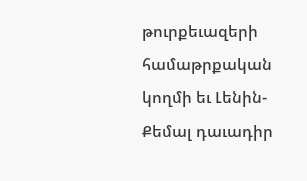թուրքեւազերի համաթրքական կողմի եւ Լենին-Քեմալ դաւադիր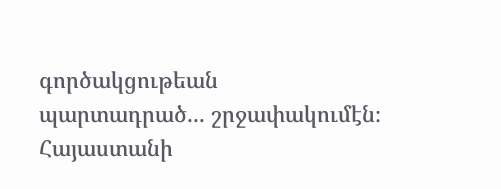գործակցութեան պարտադրած... շրջափակումէն։
Հայաստանի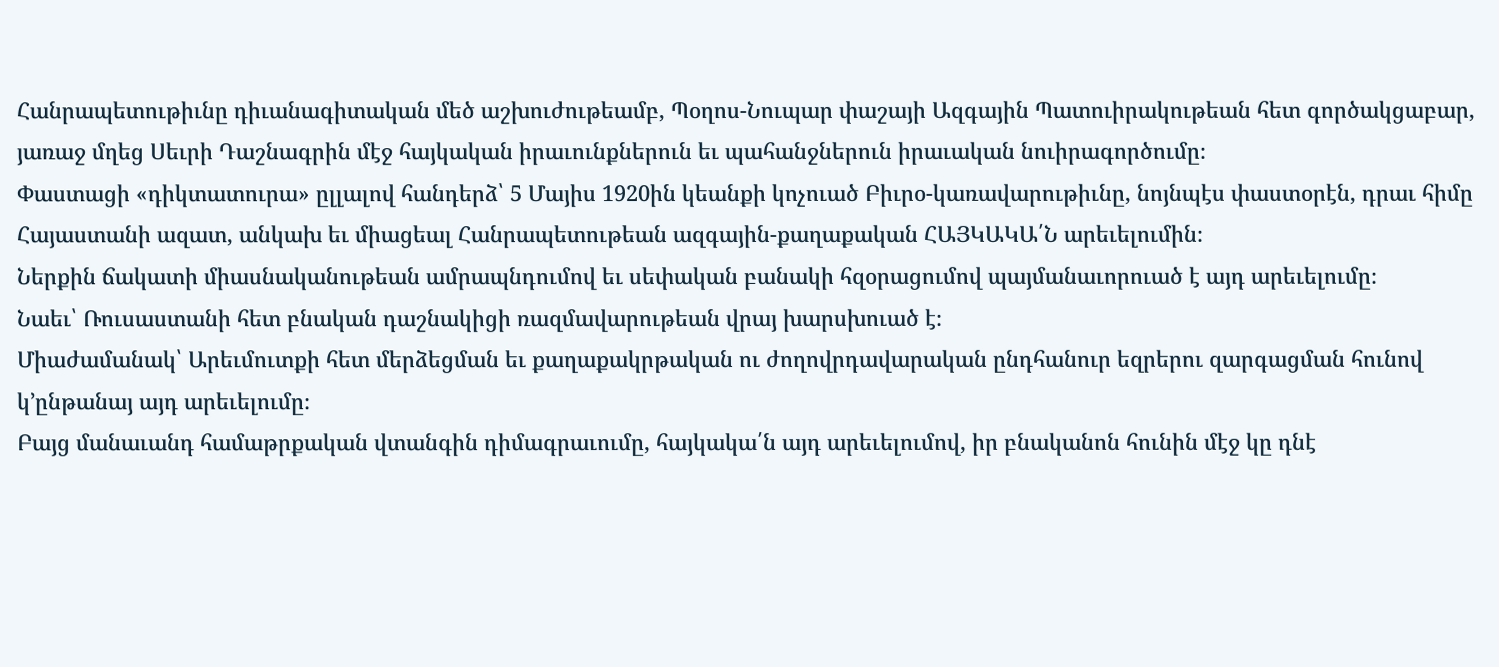Հանրապետութիւնը դիւանագիտական մեծ աշխուժութեամբ, Պօղոս-Նուպար փաշայի Ազգային Պատուիրակութեան հետ գործակցաբար, յառաջ մղեց Սեւրի Դաշնագրին մէջ հայկական իրաւունքներուն եւ պահանջներուն իրաւական նուիրագործումը։
Փաստացի «դիկտատուրա» ըլլալով հանդերձ՝ 5 Մայիս 1920ին կեանքի կոչուած Բիւրօ-կառավարութիւնը, նոյնպէս փաստօրէն, դրաւ հիմը Հայաստանի ազատ, անկախ եւ միացեալ Հանրապետութեան ազգային-քաղաքական ՀԱՅԿԱԿԱ՛Ն արեւելումին։
Ներքին ճակատի միասնականութեան ամրապնդումով եւ սեփական բանակի հզօրացումով պայմանաւորուած է այդ արեւելումը։
Նաեւ՝ Ռուսաստանի հետ բնական դաշնակիցի ռազմավարութեան վրայ խարսխուած է։
Միաժամանակ՝ Արեւմուտքի հետ մերձեցման եւ քաղաքակրթական ու ժողովրդավարական ընդհանուր եզրերու զարգացման հունով կ’ընթանայ այդ արեւելումը։
Բայց մանաւանդ համաթրքական վտանգին դիմագրաւումը, հայկակա՛ն այդ արեւելումով, իր բնականոն հունին մէջ կը դնէ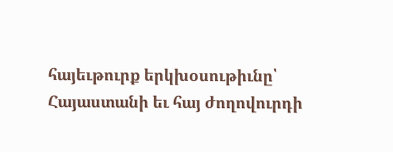հայեւթուրք երկխօսութիւնը՝ Հայաստանի եւ հայ ժողովուրդի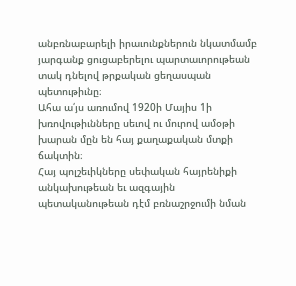անբռնաբարելի իրաւունքներուն նկատմամբ յարգանք ցուցաբերելու պարտաւորութեան տակ դնելով թրքական ցեղասպան պետութիւնը։
Ահա ա՛յս առումով 1920ի Մայիս 1ի խռովութիւնները սեւով ու մուրով ամօթի խարան մըն են հայ քաղաքական մտքի ճակտին։
Հայ պոլշեւիկները սեփական հայրենիքի անկախութեան եւ ազգային պետականութեան դէմ բռնաշրջումի նման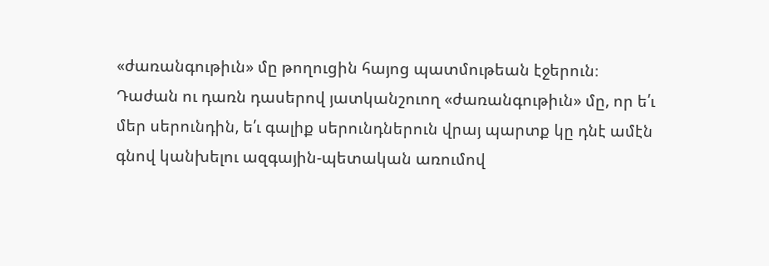«ժառանգութիւն» մը թողուցին հայոց պատմութեան էջերուն։
Դաժան ու դառն դասերով յատկանշուող «ժառանգութիւն» մը, որ ե՛ւ մեր սերունդին, ե՛ւ գալիք սերունդներուն վրայ պարտք կը դնէ ամէն գնով կանխելու ազգային-պետական առումով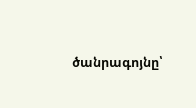ծանրագոյնը՝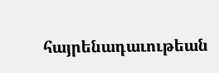հայրենադաւութեան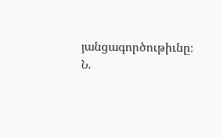յանցագործութիւնը։
Ն.